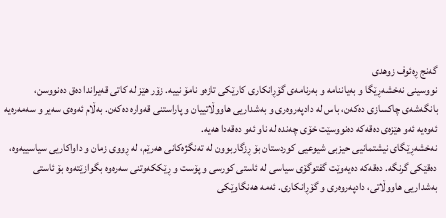گەنج ڕەئوف زوهدی
نووسینی نەخشەڕێگا و بەیاننامە و بەرنامەی گۆڕانکاری کارێکی تازەو نامۆ نییە. زۆر هێز لە کاتی قەیراندا دەق دەنووسن، بانگەشەی چاکسازی دەکەن، باس لە دادپەروەری و بەشداریی هاووڵاتییان و پاراستنی قەوارە دەکەن. بەڵام ئەوەی سەیر و سەمەرەیە ئەوەیە ئەو هێزەی دەقەکە دەنووسێت خۆی چەندە لە ناو ئەو دەقەدا هەیە.
نەخشەڕێگای نیشتمانیی حیزبی شیوعیی کوردستان بۆ ڕزگاربوون لە تەنگژەکانی هەرێم، لە ڕووی زمان و داواکاریی سیاسییەوە، دەقێکی گرنگە. دەقەکە دەیەوێت گفتوگۆی سیاسی لە ئاستی کورسی و پۆست و ڕێککەوتنی سەرەوە بگوازێتەوە بۆ ئاستی بەشداریی هاووڵاتی، دادپەروەری و گۆڕانکاری. ئەمە هەنگاوێکی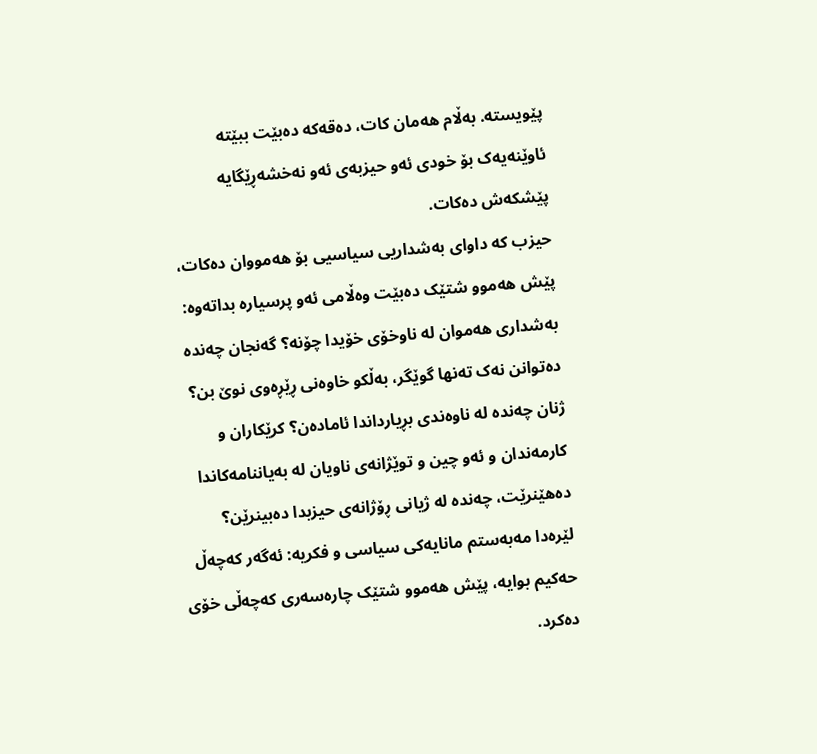پێویستە. بەڵام هەمان کات، دەقەکە دەبێت ببێتە ئاوێنەیەک بۆ خودی ئەو حیزبەی ئەو نەخشەڕێگایە پێشکەش دەکات.
حیزب کە داوای بەشداریی سیاسیی بۆ هەمووان دەکات، پێش هەموو شتێک دەبێت وەڵامی ئەو پرسیارە بداتەوە: بەشداری هەموان لە ناوخۆی خۆیدا چۆنە؟ گەنجان چەندە دەتوانن نەک تەنها گوێگر، بەڵکو خاوەنی ڕێڕەوی نوێ بن؟ ژنان چەندە لە ناوەندی بڕیارداندا ئامادەن؟ کرێکاران و کارمەندان و ئەو چین و توێژانەی ناویان لە بەیاننامەکاندا دەهێنرێت، چەندە لە ژیانی ڕۆژانەی حیزبدا دەبینرێن؟
لێرەدا مەبەستم مانایەکی سیاسی و فکریە: ئەگەر کەچەڵ حەکیم بوایە، پێش هەموو شتێک چارەسەری کەچەڵی خۆی دەکرد.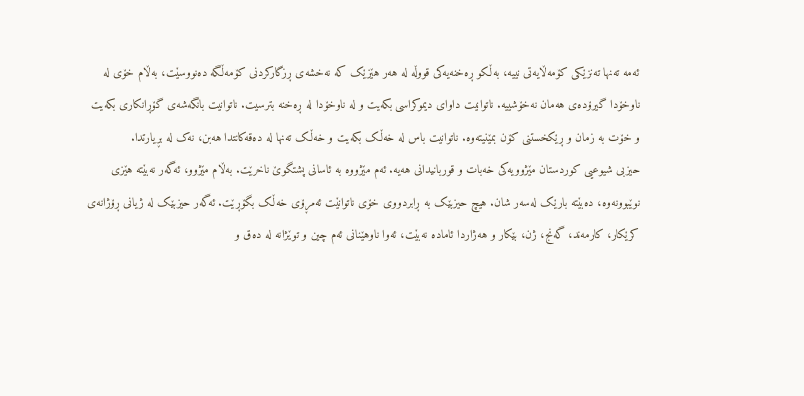ئەمە تەنها تەنزێکی کۆمەڵایەتی نییە، بەڵکو ڕەخنەیەکی قووڵە لە هەر هێزێک کە نەخشەی ڕزگارکردنی کۆمەڵگە دەنووسێت، بەڵام خۆی لە ناوخۆدا گیرۆدەی هەمان نەخۆشییە. ناتوانیت داوای دیموکراسی بکەیت و لە ناوخۆدا لە ڕەخنە بترسیت. ناتوانیت بانگەشەی گۆڕانکاری بکەیت و خۆت بە زمان و ڕێکخستنی کۆن بمێنیتەوە. ناتوانیت باس لە خەڵک بکەیت و خەڵک تەنها لە دەقەکانتدا هەبن، نەک لە بڕیارتدا.
حیزبی شیوعیی کوردستان مێژوویەکی خەبات و قوربانیدانی هەیە. ئەم مێژووە بە ئاسانی پشتگوێ ناخرێت. بەڵام مێژوو، ئەگەر نەبێتە هێزی نوێبوونەوە، دەبێتە بارێک لەسەر شان. هیچ حیزبێک بە ڕابردووی خۆی ناتوانێت ئەمڕۆی خەڵک بگۆڕێت. ئەگەر حیزبێک لە ژیانی ڕۆژانەی کرێکار، کارمەند، گەنج، ژن، بێکار و هەژاردا ئامادە نەبێت، ئەوا ناوهێنانی ئەم چین و توێژانە لە دەق و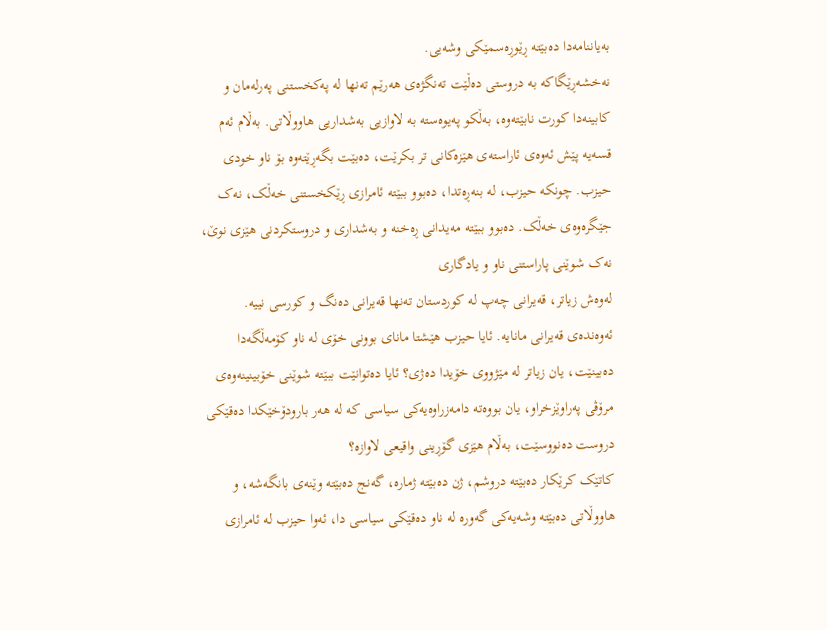بەیاننامەدا دەبێتە ڕێوڕەسمێکی وشەیی.
نەخشەڕێگاکە بە دروستی دەڵێت تەنگژەی هەرێم تەنها لە پەکخستنی پەرلەمان و کابینەدا کورت نابێتەوە، بەڵکو پەیوەستە بە لاوازیی بەشداریی هاووڵاتی. بەڵام ئەم قسەیە پێش ئەوەی ئاراستەی هێزەکانی تر بکرێت، دەبێت بگەڕێتەوە بۆ ناو خودی حیزب. چونکە حیزب، لە بنەڕەتدا، دەبوو ببێتە ئامرازی ڕێکخستنی خەڵک، نەک جێگرەوەی خەڵک. دەبوو ببێتە مەیدانی ڕەخنە و بەشداری و دروستکردنی هێزی نوێ، نەک شوێنی پاراستنی ناو و یادگاری
لەوەش زیاتر، قەیرانی چەپ لە کوردستان تەنها قەیرانی دەنگ و کورسی نییە. ئەوەندەی قەیرانی مانایە. ئایا حیزب هێشتا مانای بوونی خۆی لە ناو کۆمەڵگەدا دەبینێت، یان زیاتر لە مێژووی خۆیدا دەژی؟ ئایا دەتوانێت ببێتە شوێنی خۆبینینەوەی مرۆڤی پەراوێزخراو، یان بووەتە دامەزراوەیەکی سیاسی کە لە هەر بارودۆخێکدا دەقێکی دروست دەنووسێت، بەڵام هێزی گۆڕینی واقیعی لاوازە؟
کاتێک کرێکار دەبێتە دروشم، ژن دەبێتە ژمارە، گەنج دەبێتە وێنەی بانگەشە، و هاووڵاتی دەبێتە وشەیەکی گەورە لە ناو دەقێکی سیاسی دا، ئەوا حیزب لە ئامرازی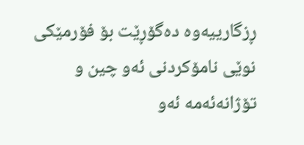ڕزگارییەوە دەگۆڕێت بۆ فۆرمێکی نوێی نامۆکردنی ئەو چین و تۆژانەئەمە ئەو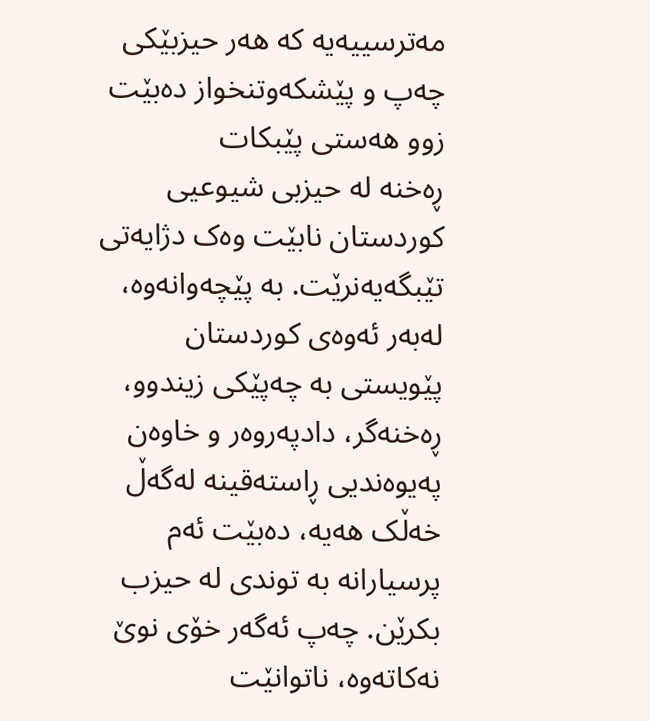مەترسییەیە کە هەر حیزبێکی چەپ و پێشکەوتنخواز دەبێت زوو هەستی پێبکات
ڕەخنە لە حیزبی شیوعیی کوردستان نابێت وەک دژایەتی تێبگەیەنرێت. بە پێچەوانەوە، لەبەر ئەوەی کوردستان پێویستی بە چەپێکی زیندوو، ڕەخنەگر، دادپەروەر و خاوەن پەیوەندیی ڕاستەقینە لەگەڵ خەڵک هەیە، دەبێت ئەم پرسیارانە بە توندی لە حیزب بکرێن. چەپ ئەگەر خۆی نوێ نەکاتەوە، ناتوانێت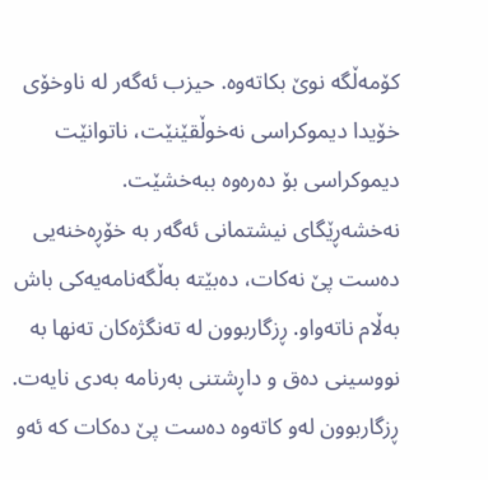کۆمەڵگە نوێ بکاتەوە. حیزب ئەگەر لە ناوخۆی خۆیدا دیموکراسی نەخوڵقێنێت، ناتوانێت دیموکراسی بۆ دەرەوە ببەخشێت.
نەخشەڕێگای نیشتمانی ئەگەر بە خۆڕەخنەیی دەست پێ نەکات، دەبێتە بەڵگەنامەیەکی باش بەڵام ناتەواو. ڕزگاربوون لە تەنگژەکان تەنها بە نووسینی دەق و داڕشتنی بەرنامە بەدی نایەت. ڕزگاربوون لەو کاتەوە دەست پێ دەکات کە ئەو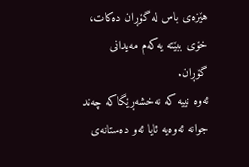هێزەی باس لە گۆڕان دەکات، خۆی ببێتە یەکەم مەیدانی گۆڕان.
ئەوە نییە کە نەخشەڕێگاکە چەند جوانە ئەوەیە ئایا ئەو دەستانەی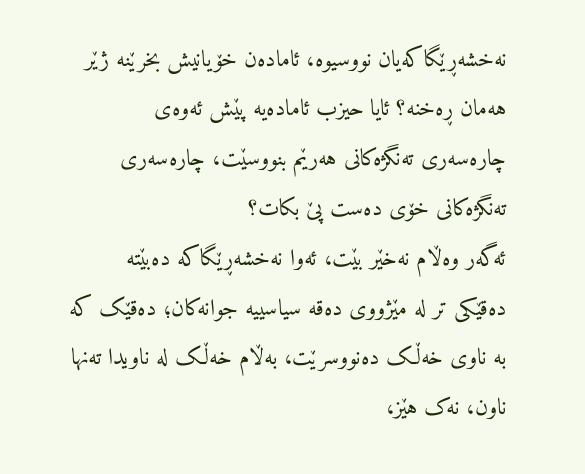نەخشەڕێگاکەیان نووسیوە، ئامادەن خۆیانیش بخرێنە ژێر هەمان ڕەخنە؟ ئایا حیزب ئامادەیە پێش ئەوەی چارەسەری تەنگژەکانی هەرێم بنووسێت، چارەسەری تەنگژەکانی خۆی دەست پێ بکات؟
ئەگەر وەڵام نەخێر بێت، ئەوا نەخشەڕێگاکە دەبێتە دەقێکی تر لە مێژووی دەقە سیاسییە جوانەکان؛ دەقێک کە بە ناوی خەڵک دەنووسرێت، بەڵام خەڵک لە ناویدا تەنها ناون، نەک هێز،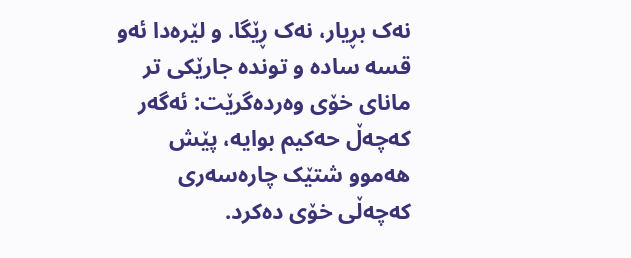نەک بڕیار، نەک ڕێگا. و لێرەدا ئەو قسە سادە و توندە جارێکی تر مانای خۆی وەردەگرێت: ئەگەر کەچەڵ حەکیم بوایە، پێش هەموو شتێک چارەسەری کەچەڵی خۆی دەکرد.